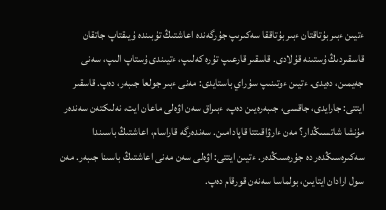ءتيىن ءبىر بۇتاقتان ءبىر بۇتاققا سەكىرىپ جۇرگەندە اعاشتىڭ تۇبىندە ۇيىقتاپ جاتقان قاسقىردىڭ ۇستىنە قۇلادى. قاسقىر قارعىپ تۇرە كەلىپ، ءتيىندى ۇستاپ الىپ، سەنى جەيمىن، دەيدى. ءتيىن ءوتىنىپ سۇراي باستايدى: مەنى ءبىر جولعا جىبەر، دەپ. قاسقىر ايتتى: جارايدى، جاقسى، جىبەرەيىن دەپ، ءبىراق سەن اۋەلى ماعان ايت، نەلىكتەن سەندەر مۇنشا شاتسىڭدار؟ مەن ءارۋاقىتتا قاپادامىن. سەندەرگە قاراسام، اعاشتىڭ باسىندا سەكىرەسىڭدەر دە جۇرەسىڭدەر. ءتيىن ايتتى: اۋەلى سەن مەنى اعاشتىڭ باسىنا جىبەر. مەن سول ارادان ايتايىن، بولماسا سەنەن قورقام دەپ.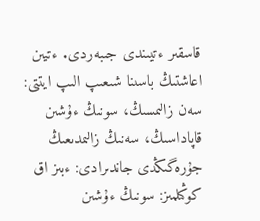قاسقىر ءتيىندى جىبەردى. ءتيىن اعاشتىڭ باسىنا شىعىپ الىپ ايتتى: سەن زالىمسىڭ، سونىڭ ءۇشىن قاپاداسىڭ، سەنىڭ زالىمدىعىڭ جۇرەگىڭدى جاندىرادى: ءبىز اق كوڭىلمىز: سونىڭ ءۇشىن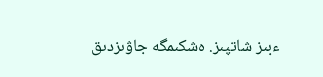ءبىز شاتپىز. ەشكىمگە جاۋىزدىق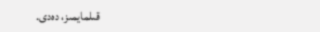قىلمايمىز، دەدى.